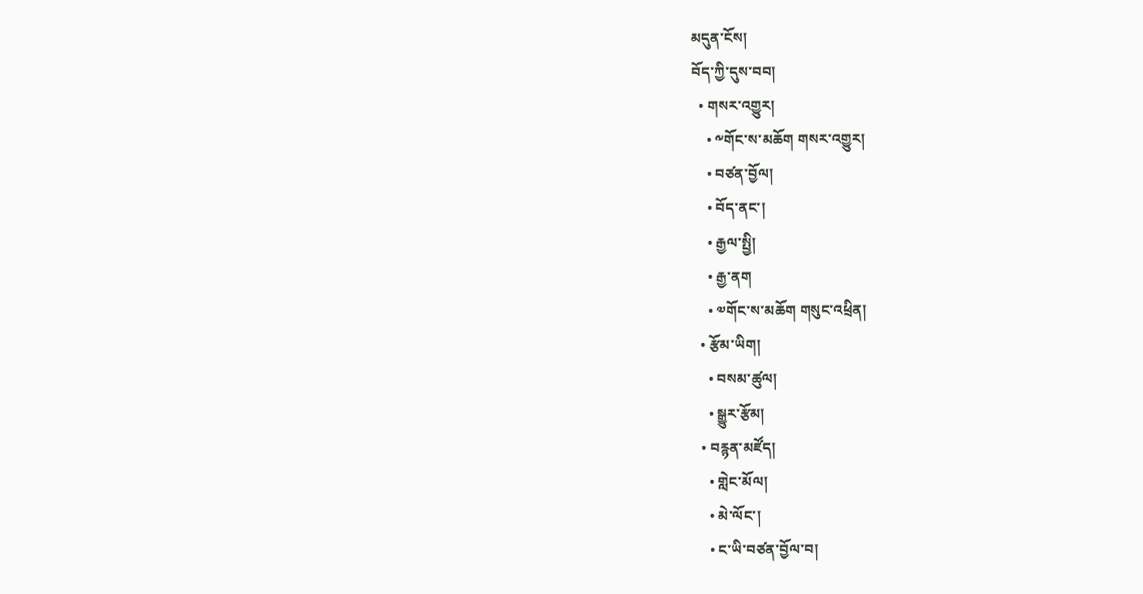མདུན་ངོས།
བོད་ཀྱི་དུས་བབ།
  • གསར་འགྱུར།
    • ༸གོང་ས་མཆོག གསར་འགྱུར།
    • བཙན་བྱོལ།
    • བོད་ནང་།
    • རྒྱལ་སྤྱི།
    • རྒྱ་ནག
    • ༧གོང་ས་མཆོག གསུང་འཕྲིན།
  • རྩོམ་ཡིག།
    • བསམ་ཚུལ།
    • སྒྱུར་རྩོམ།
  • བརྙན་མཛོད།
    • གླེང་མོལ།
    • མེ་ལོང་།
    • ང་ཡི་བཙན་བྱོལ་བ།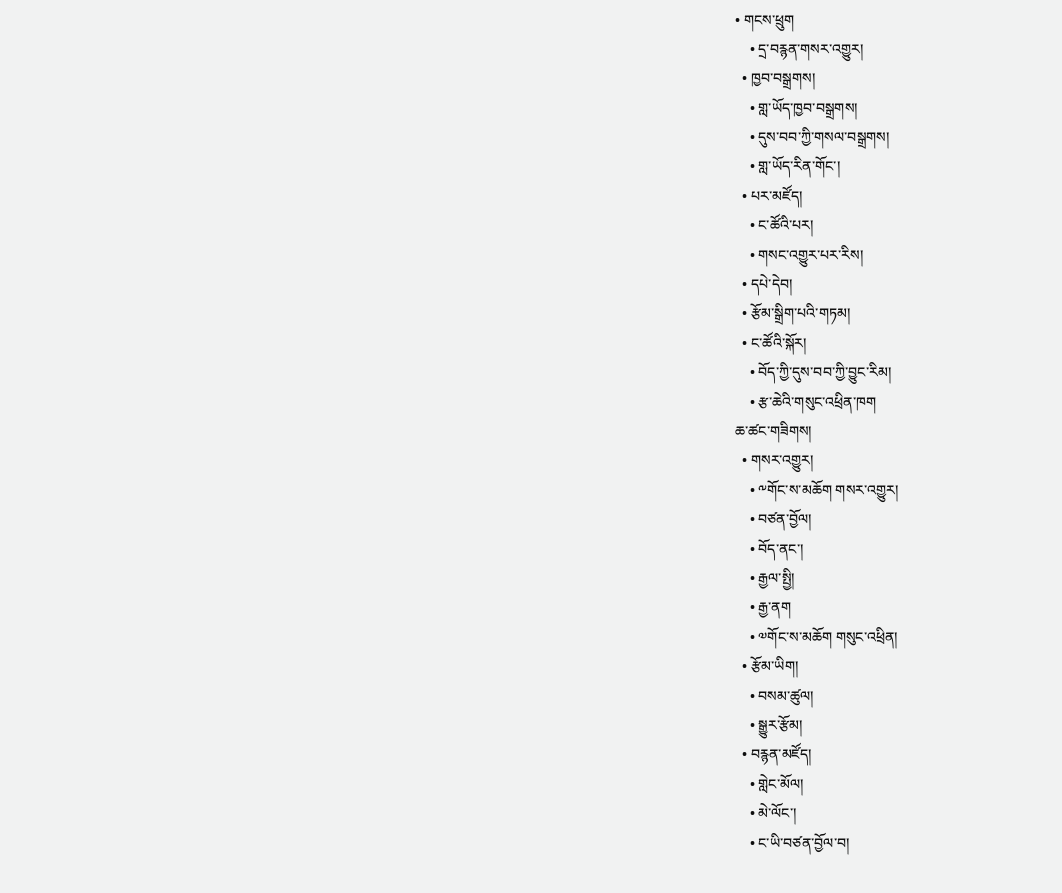• གངས་ཕྲུག
    • དྲ་བརྙན་གསར་འགྱུར།
  • ཁྱབ་བསྒྲགས།
    • གླ་ཡོད་ཁྱབ་བསྒྲགས།
    • དུས་བབ་ཀྱི་གསལ་བསྒྲགས།
    • གླ་ཡོད་རིན་གོང་།
  • པར་མཛོད།
    • ང་ཚོའི་པར།
    • གསང་འགྱུར་པར་རིས།
  • དཔེ་དེབ།
  • རྩོམ་སྒྲིག་པའི་གཏམ།
  • ང་ཚོའི་སྐོར།
    • བོད་ཀྱི་དུས་བབ་ཀྱི་བྱུང་རིམ།
    • རྩ་ཆེའི་གསུང་འཕྲིན་ཁག
ཆ་ཚང་གཟིགས།
  • གསར་འགྱུར།
    • ༸གོང་ས་མཆོག གསར་འགྱུར།
    • བཙན་བྱོལ།
    • བོད་ནང་།
    • རྒྱལ་སྤྱི།
    • རྒྱ་ནག
    • ༧གོང་ས་མཆོག གསུང་འཕྲིན།
  • རྩོམ་ཡིག།
    • བསམ་ཚུལ།
    • སྒྱུར་རྩོམ།
  • བརྙན་མཛོད།
    • གླེང་མོལ།
    • མེ་ལོང་།
    • ང་ཡི་བཙན་བྱོལ་བ།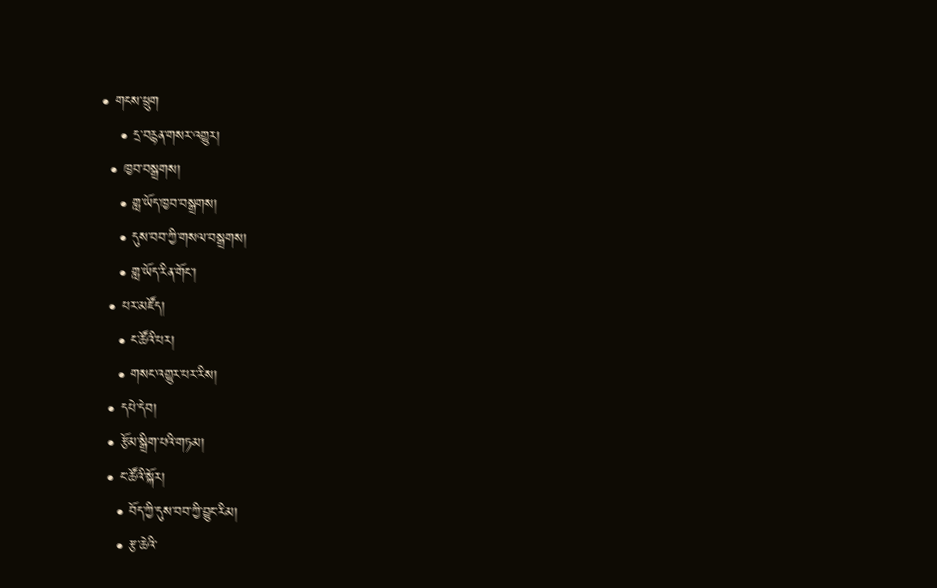• གངས་ཕྲུག
    • དྲ་བརྙན་གསར་འགྱུར།
  • ཁྱབ་བསྒྲགས།
    • གླ་ཡོད་ཁྱབ་བསྒྲགས།
    • དུས་བབ་ཀྱི་གསལ་བསྒྲགས།
    • གླ་ཡོད་རིན་གོང་།
  • པར་མཛོད།
    • ང་ཚོའི་པར།
    • གསང་འགྱུར་པར་རིས།
  • དཔེ་དེབ།
  • རྩོམ་སྒྲིག་པའི་གཏམ།
  • ང་ཚོའི་སྐོར།
    • བོད་ཀྱི་དུས་བབ་ཀྱི་བྱུང་རིམ།
    • རྩ་ཆེའི་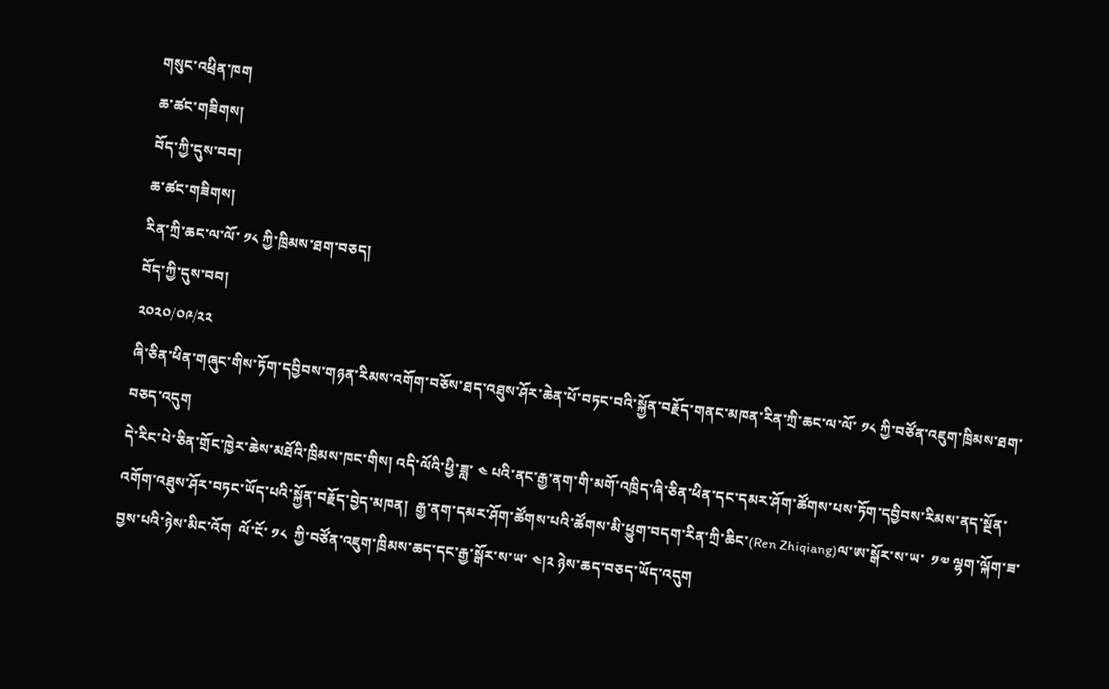གསུང་འཕྲིན་ཁག
ཆ་ཚང་གཟིགས།
བོད་ཀྱི་དུས་བབ།
ཆ་ཚང་གཟིགས།
རིན་ཀྲི་ཆང་ལ་ལོ་ ༡༨ ཀྱི་ཁྲིམས་ཐག་བཅད།
བོད་ཀྱི་དུས་བབ།
༢༠༢༠/༠༩/༢༢
ཞི་ཅིན་ཕིན་གཞུང་གིས་ཏོག་དབྱིབས་གཉན་རིམས་འགོག་བཅོས་ཐད་འཐུས་ཤོར་ཆེན་པོ་བཏང་བའི་སྐྱོན་བརྗོད་གནང་མཁན་རིན་ཀྲི་ཆང་ལ་ལོ་ ༡༨ ཀྱི་བཙོན་འཇུག་ཁྲིམས་ཐག་བཅད་འདུག
དེ་རིང་པེ་ཅིན་གྲོང་ཁྱེར་ཆེས་མཐོའི་ཁྲིམས་ཁང་གིས། འདི་ལོའི་ཕྱི་ཟླ་ ༤ པའི་ནང་རྒྱ་ནག་གི་མགོ་འཁྲིད་ཞི་ཅིན་ཕིན་དང་དམར་ཤོག་ཚོགས་པས་ཏོག་དབྱིབས་རིམས་ནད་སྔོན་འགོག་འཐུས་ཤོར་བཏང་ཡོད་པའི་སྐྱོན་བརྗོད་བྱེད་མཁན།  རྒྱ་ནག་དམར་ཤོག་ཚོགས་པའི་ཚོགས་མི་ཕྱུག་བདག་རིན་ཀྲི་ཆིང་(Ren Zhiqiang)ལ་ཨ་སྒོར་ས་ཡ་  ༡༧ ལྷག་ལྐོག་ཟ་བྱས་པའི་ཉེས་མིང་འོག  ལོ་ངོ་ ༡༨  ཀྱི་བཙོན་འཇུག་ཁྲིམས་ཆད་དང་རྒྱ་སྒོར་ས་ཡ་ ༤།༢ ཉེས་ཆད་བཅད་ཡོད་འདུག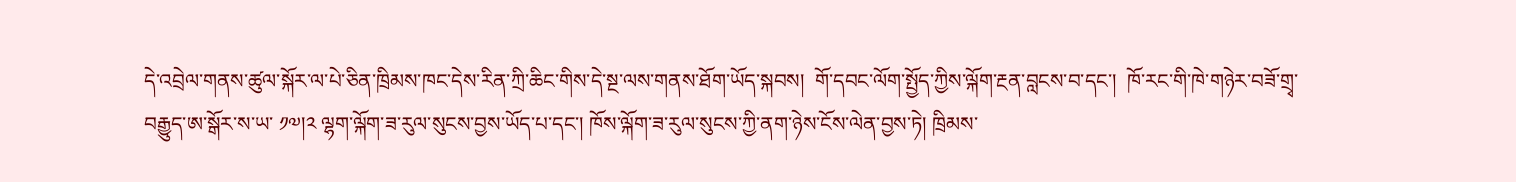དེ་འབྲེལ་གནས་ཚུལ་སྐོར་ལ་པེ་ཅིན་ཁྲིམས་ཁང་དེས་རིན་ཀྲི་ཆིང་གིས་དེ་སྔ་ལས་གནས་ཐོག་ཡོད་སྐབས།  གོ་དབང་ལོག་སྤྱོད་ཀྱིས་ལྐོག་རྔན་བླངས་བ་དང་།  ཁོ་རང་གི་ཁེ་གཉེར་བཟོ་གྲྭ་བརྒྱུད་ཨ་སྒོར་ས་ཡ་ ༡༧།༢ ལྷག་ལྐོག་ཟ་རུལ་སུངས་བྱས་ཡོད་པ་དང་། ཁོས་ལྐོག་ཟ་རུལ་སུངས་ཀྱི་ནག་ཉེས་ངོས་ལེན་བྱས་ཏེ། ཁྲིམས་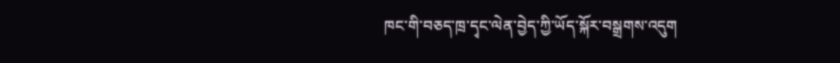ཁང་གི་བཅད་ཁྲ་དྭང་ལེན་བྱེད་ཀྱི་ཡོད་སྐོར་བསྒྲགས་འདུག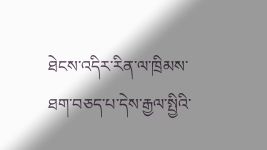ཐེངས་འདིར་རིན་ལ་ཁྲིམས་ཐག་བཅད་པ་དེས་རྒྱལ་སྤྱིའི་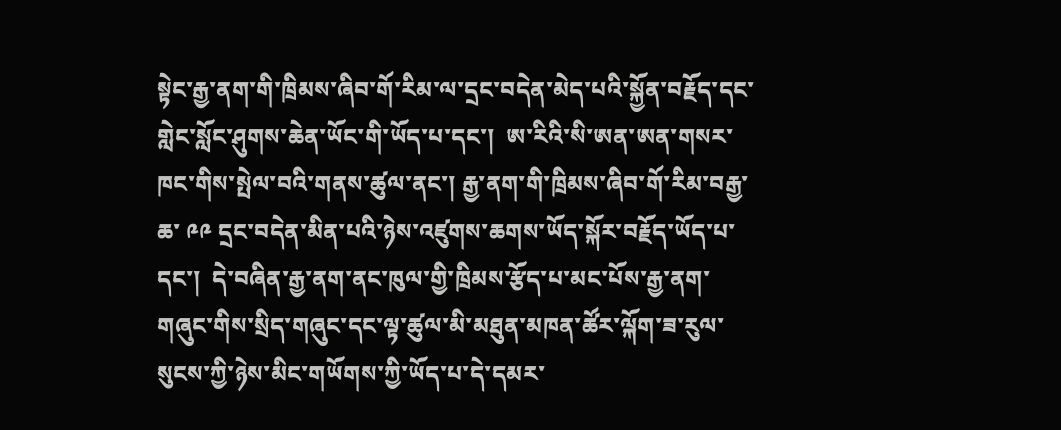སྟེང་རྒྱ་ནག་གི་ཁྲིམས་ཞིབ་གོ་རིམ་ལ་དྲང་བདེན་མེད་པའི་སྐྱོན་བརྗོད་དང་གླེང་སློང་ཤུགས་ཆེན་ཡོང་གི་ཡོད་པ་དང་།  ཨ་རིའི་སི་ཨན་ཨན་གསར་ཁང་གིས་སྤེལ་བའི་གནས་ཚུལ་ནང་། རྒྱ་ནག་གི་ཁྲིམས་ཞིབ་གོ་རིམ་བརྒྱ་ཆ་ ༩༩ དྲང་བདེན་མིན་པའི་ཉེས་འཛུགས་ཆགས་ཡོད་སྐོར་བརྗོད་ཡོད་པ་དང་།  དེ་བཞིན་རྒྱ་ནག་ནང་ཁུལ་གྱི་ཁྲིམས་རྩོད་པ་མང་པོས་རྒྱ་ནག་གཞུང་གིས་སྲིད་གཞུང་དང་ལྟ་ཚུལ་མི་མཐུན་མཁན་ཚོར་ལྐོག་ཟ་རུལ་སུངས་ཀྱི་ཉེས་མིང་གཡོགས་ཀྱི་ཡོད་པ་དེ་དམར་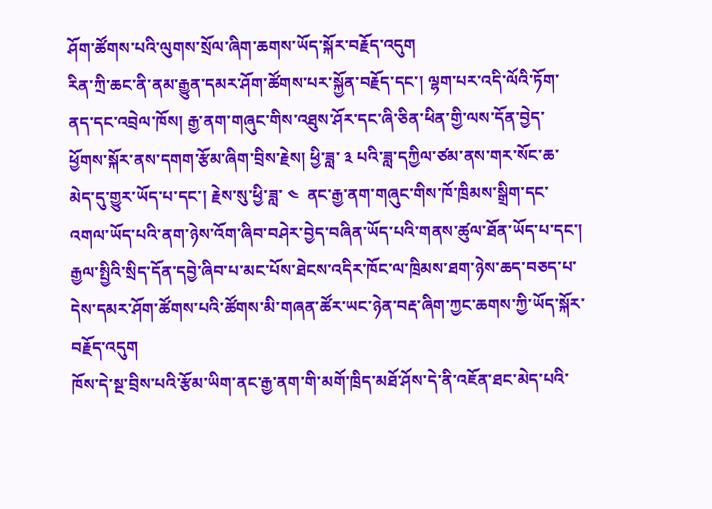ཤོག་ཚོགས་པའི་ལུགས་སྲོལ་ཞིག་ཆགས་ཡོད་སྐོར་བརྗོད་འདུག
རིན་ཀྲི་ཆང་ནི་ནམ་རྒྱུན་དམར་ཤོག་ཚོགས་པར་སྐྱོན་བརྗོད་དང་། ལྷག་པར་འདི་ལོའི་ཏོག་ནད་དང་འབྲེལ་ཁོས། རྒྱ་ནག་གཞུང་གིས་འཐུས་ཤོར་དང་ཞི་ཅིན་ཕིན་གྱི་ལས་དོན་བྱེད་ཕྱོགས་སྐོར་ནས་དགག་རྩོམ་ཞིག་བྲིས་རྗེས། ཕྱི་ཟླ་ ༣ པའི་ཟླ་དཀྱིལ་ཙམ་ནས་གར་སོང་ཆ་མེད་དུ་གྱུར་ཡོད་པ་དང་། རྗེས་སུ་ཕྱི་ཟླ་ ༤  ནང་རྒྱ་ནག་གཞུང་གིས་ཁོ་ཁྲིམས་སྒྲིག་དང་འགལ་ཡོད་པའི་ནག་ཉེས་འོག་ཞིབ་བཤེར་བྱེད་བཞིན་ཡོད་པའི་གནས་ཚུལ་ཐོན་ཡོད་པ་དང་།  རྒྱལ་སྤྱིའི་སྲིད་དོན་དབྱེ་ཞིབ་པ་མང་པོས་ཐེངས་འདིར་ཁོང་ལ་ཁྲིམས་ཐག་ཉེས་ཆད་བཅད་པ་དེས་དམར་ཤོག་ཚོགས་པའི་ཚོགས་མི་གཞན་ཚོར་ཡང་ཉེན་བརྡ་ཞིག་ཀྱང་ཆགས་ཀྱི་ཡོད་སྐོར་བརྗོད་འདུག
ཁོས་དེ་སྔ་བྲིས་པའི་རྩོམ་ཡིག་ནང་རྒྱ་ནག་གི་མགོ་ཁྲིད་མཐོ་ཤོས་དེ་ནི་འཇོན་ཐང་མེད་པའི་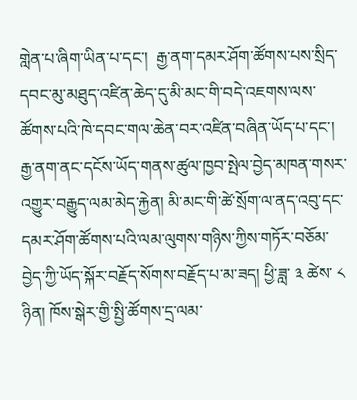གླེན་པ་ཞིག་ཡིན་པ་དང་།  རྒྱ་ནག་དམར་ཤོག་ཚོགས་པས་སྲིད་དབང་མུ་མཐུད་འཛིན་ཆེད་དུ་མི་མང་གི་བདེ་འཇགས་ལས་ཚོགས་པའི་ཁེ་དབང་གལ་ཆེན་བར་འཛིན་བཞིན་ཡོད་པ་དང་། རྒྱ་ནག་ནང་དངོས་ཡོད་གནས་ཚུལ་ཁྱབ་སྤེལ་བྱེད་མཁན་གསར་འགྱུར་བརྒྱུད་ལམ་མེད་རྐྱེན། མི་མང་གི་ཚེ་སྲོག་ལ་ནད་འབུ་དང་དམར་ཤོག་ཚོགས་པའི་ལམ་ལུགས་གཉིས་ཀྱིས་གཏོར་བཅོམ་བྱེད་ཀྱི་ཡོད་སྐོར་བརྗོད་སོགས་བརྗོད་པ་མ་ཟད། ཕྱི་ཟླ་ ༣ ཚེས་ ༨ ཉིན། ཁོས་སྒེར་གྱི་སྤྱི་ཚོགས་དྲ་ལམ་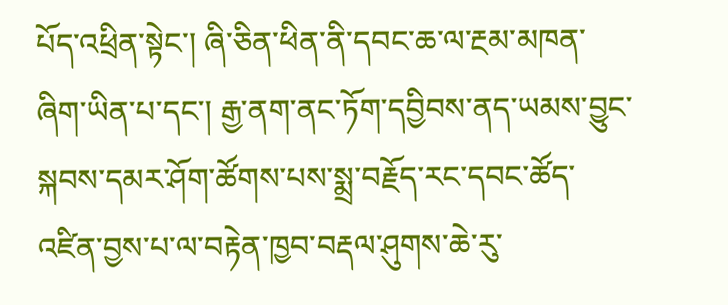པོད་འཕྲིན་སྟེང་། ཞི་ཅིན་ཕིན་ནི་དབང་ཆ་ལ་རྔམ་མཁན་ཞིག་ཡིན་པ་དང་། རྒྱ་ནག་ནང་ཏོག་དབྱིབས་ནད་ཡམས་བྱུང་སྐབས་དམར་ཤོག་ཚོགས་པས་སྨྲ་བརྗོད་རང་དབང་ཚོད་འཛིན་བྱས་པ་ལ་བརྟེན་ཁྱབ་བརྡལ་ཤུགས་ཆེ་རུ་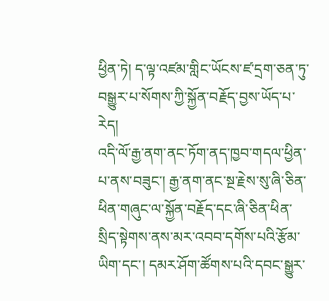ཕྱིན་ཏེ། ད་ལྟ་འཛམ་གླིང་ཡོངས་ཛ་དྲག་ཅན་ཏུ་བསྒྱུར་པ་སོགས་ཀྱི་སྐྱོན་བརྗོད་བྱས་ཡོད་པ་རེད།
འདི་ལོ་རྒྱ་ནག་ནང་ཏོག་ནད་ཁྱབ་གདལ་ཕྱིན་པ་ནས་བཟུང་། རྒྱ་ནག་ནང་སྔ་རྗེས་སུ་ཞི་ཅིན་ཕིན་གཞུང་ལ་སྐྱོན་བརྗོད་དང་ཞི་ཅིན་ཕིན་སྲིད་སྟེགས་ནས་མར་འབབ་དགོས་པའི་རྩོམ་ཡིག་དང་། དམར་ཤོག་ཚོགས་པའི་དབང་སྒྱུར་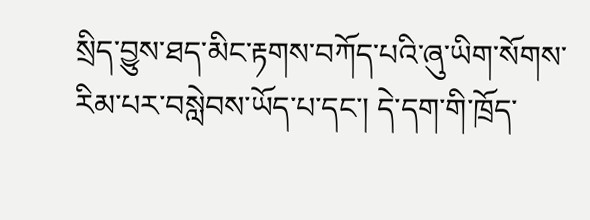སྲིད་བྱུས་ཐད་མིང་རྟགས་བཀོད་པའི་ཞུ་ཡིག་སོགས་རིམ་པར་བསླེབས་ཡོད་པ་དང་། དེ་དག་གི་ཁྲོད་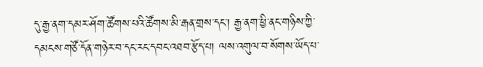དུ་རྒྱ་ནག་དམར་ཤོག་ཚོགས་པའི་ཚོགས་མི་རྒན་གྲས་དང་། རྒྱ་ནག་ཕྱི་ནང་གཉིས་ཀྱི་དམངས་གཙོ་དོན་གཉེར་བ་དང་རང་དབང་འཐབ་རྩོད་པ། ལས་འགུལ་བ་སོགས་ཡོད་པ་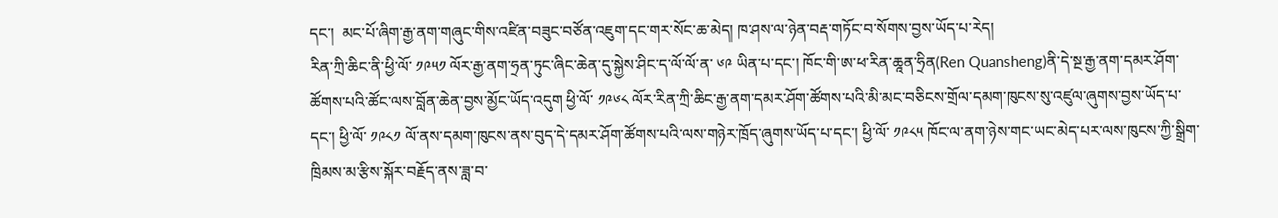དང་།  མང་པོ་ཞིག་རྒྱ་ནག་གཞུང་གིས་འཛིན་བཟུང་བཙོན་འཇུག་དང་གར་སོང་ཆ་མེད། ཁ་ཤས་ལ་ཉེན་བརྡ་གཏོང་བ་སོགས་བྱས་ཡོད་པ་རེད།
རིན་ཀྲི་ཆིང་ནི་ཕྱི་ལོ་ ༡༩༥༡ ལོར་རྒྱ་ནག་ཧྲན་ཏུང་ཞིང་ཆེན་དུ་སྐྱེས་ཤིང་ད་ལོ་ལོ་ན་ ༦༩ ཡིན་པ་དང་། ཁོང་གི་ཨ་ཕ་རིན་ཆཱན་ཧྲིན(Ren Quansheng)ནི་དེ་སྔ་རྒྱ་ནག་དམར་ཤོག་ཚོགས་པའི་ཚོང་ལས་བློན་ཆེན་བྱས་མྱོང་ཡོད་འདུག ཕྱི་ལོ་ ༡༩༦༨ ལོར་རིན་ཀྲི་ཆིང་རྒྱ་ནག་དམར་ཤོག་ཚོགས་པའི་མི་མང་བཅིངས་གྲོལ་དམག་ཁུངས་སུ་འཛུལ་ཞུགས་བྱས་ཡོད་པ་དང་། ཕྱི་ལོ་ ༡༩༨༡ ལོ་ནས་དམག་ཁུངས་ནས་བུད་དེ་དམར་ཤོག་ཚོགས་པའི་ལས་གཉེར་ཁྲོད་ཞུགས་ཡོད་པ་དང་། ཕྱི་ལོ་ ༡༩༨༥ ཁོང་ལ་ནག་ཉེས་གང་ཡང་མེད་པར་ལས་ཁུངས་ཀྱི་སྒྲིག་ཁྲིམས་མ་རྩིས་སྐོར་བརྗོད་ནས་ཟླ་བ་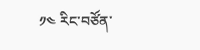༡༤ རིང་བཙོན་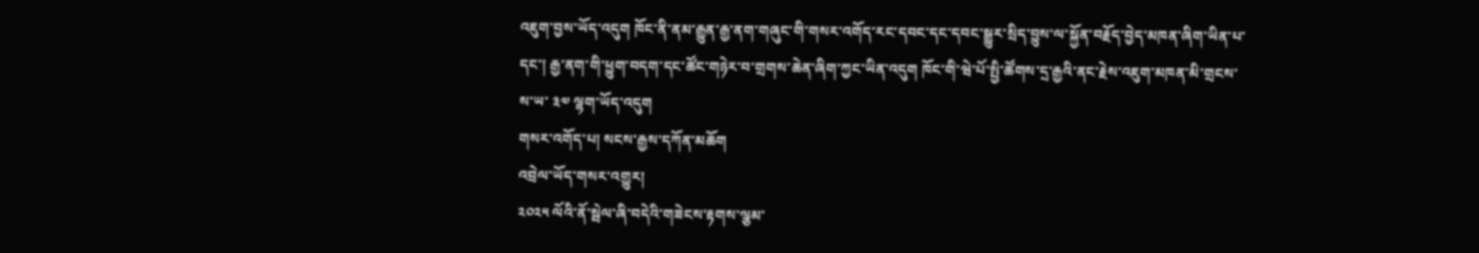འཇུག་བྱས་ཡོད་འདུག ཁོང་ནི་ནམ་རྒྱུན་རྒྱ་ནག་གཞུང་གི་གསར་འགོད་རང་དབང་དང་དབང་སྒྱུར་སྲིད་བྱུས་ལ་སྐྱོན་བརྗོད་བྱེད་མཁན་ཞིག་ཡིན་པ་དང་། རྒྱ་ནག་གི་ཕྱུག་བདག་དང་ཚོང་གཉེར་བ་གྲགས་ཆེན་ཞིག་ཀྱང་ཡིན་འདུག ཁོང་གི་ཝེ་པོ་སྤྱི་ཚོགས་དྲ་རྒྱའི་ནང་རྗེས་འཇུག་མཁན་མི་གྲངས་ས་ཡ་ ༣༧ ལྷག་ཡོད་འདུག
གསར་འགོད་པ། སངས་རྒྱས་དཀོན་མཆོག
འབྲེལ་ཡོད་གསར་འགྱུར།
༢༠༢༥ ལོའི་ནོ་སྦེལ་ཞི་བདེའི་གཟེངས་རྟགས་ལྕམ་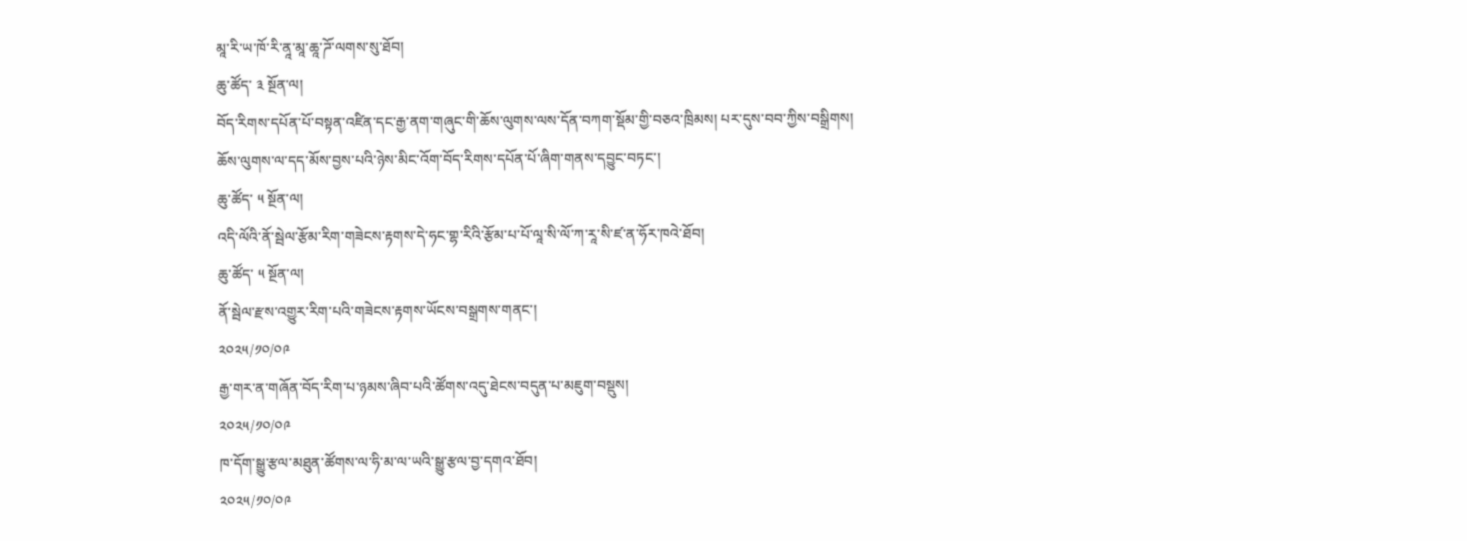མཱ་རི་ཡ་ཁོ་རི་ནཱ་མཱ་ཆཱ་ཌོ་ལགས་སུ་ཐོབ།
ཆུ་ཚོད་ ༣ སྔོན་ལ།
བོད་རིགས་དཔོན་པོ་བསྟན་འཛིན་དང་རྒྱ་ནག་གཞུང་གི་ཆོས་ལུགས་ལས་དོན་བཀག་སྡོམ་གྱི་བཅའ་ཁྲིམས། པར་དུས་བབ་ཀྱིས་བསྒྲིགས།
ཆོས་ལུགས་ལ་དད་མོས་བྱས་པའི་ཉེས་མིང་འོག་བོད་རིགས་དཔོན་པོ་ཞིག་གནས་དབྱུང་བཏང་།
ཆུ་ཚོད་ ༥ སྔོན་ལ།
འདི་ལོའི་ནོ་སྦེལ་རྩོམ་རིག་གཟེངས་རྟགས་དེ་ཧང་གྷ་རིའི་རྩོམ་པ་པོ་ལཱ་སི་ལོ་ཀ་རཱ་སི་ཛ་ན་ཧོར་ཁའེ་ཐོབ།
ཆུ་ཚོད་ ༥ སྔོན་ལ།
ནོ་སྦེལ་རྫས་འགྱུར་རིག་པའི་གཟེངས་རྟགས་ཡོངས་བསྒྲགས་གནང་།
༢༠༢༥/༡༠/༠༩
རྒྱ་གར་ན་གཞོན་བོད་རིག་པ་ཉམས་ཞིབ་པའི་ཚོགས་འདུ་ཐེངས་བདུན་པ་མཇུག་བསྡུས།
༢༠༢༥/༡༠/༠༩
ཁ་དོག་སྒྱུ་རྩལ་མཐུན་ཚོགས་ལ་ཧི་མ་ལ་ཡའི་སྒྱུ་རྩལ་བྱ་དགའ་ཐོབ།
༢༠༢༥/༡༠/༠༩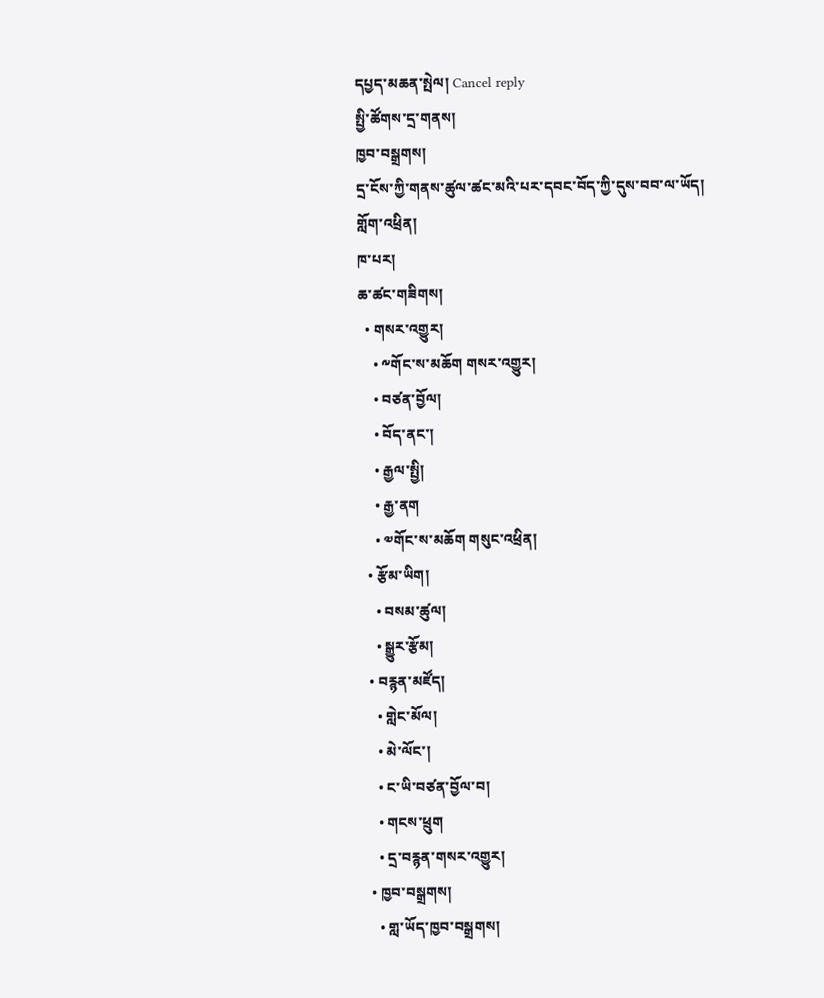དཔྱད་མཆན་སྤེལ། Cancel reply
སྤྱི་ཚོགས་དྲ་གནས།
ཁྱབ་བསྒྲགས།
དྲ་ངོས་ཀྱི་གནས་ཚུལ་ཚང་མའི་པར་དབང་བོད་ཀྱི་དུས་བབ་ལ་ཡོད།
གློག་འཕྲིན།
ཁ་པར།
ཆ་ཚང་གཟིགས།
  • གསར་འགྱུར།
    • ༸གོང་ས་མཆོག གསར་འགྱུར།
    • བཙན་བྱོལ།
    • བོད་ནང་།
    • རྒྱལ་སྤྱི།
    • རྒྱ་ནག
    • ༧གོང་ས་མཆོག གསུང་འཕྲིན།
  • རྩོམ་ཡིག།
    • བསམ་ཚུལ།
    • སྒྱུར་རྩོམ།
  • བརྙན་མཛོད།
    • གླེང་མོལ།
    • མེ་ལོང་།
    • ང་ཡི་བཙན་བྱོལ་བ།
    • གངས་ཕྲུག
    • དྲ་བརྙན་གསར་འགྱུར།
  • ཁྱབ་བསྒྲགས།
    • གླ་ཡོད་ཁྱབ་བསྒྲགས།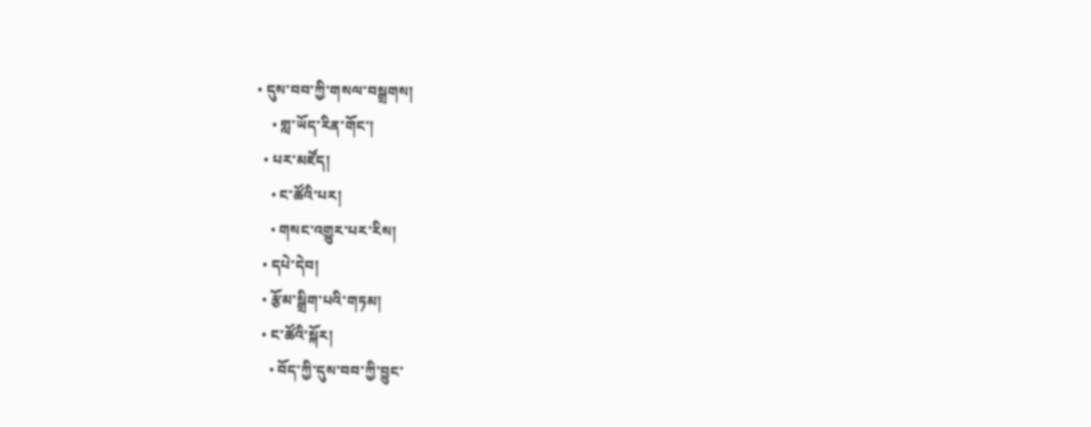• དུས་བབ་ཀྱི་གསལ་བསྒྲགས།
    • གླ་ཡོད་རིན་གོང་།
  • པར་མཛོད།
    • ང་ཚོའི་པར།
    • གསང་འགྱུར་པར་རིས།
  • དཔེ་དེབ།
  • རྩོམ་སྒྲིག་པའི་གཏམ།
  • ང་ཚོའི་སྐོར།
    • བོད་ཀྱི་དུས་བབ་ཀྱི་བྱུང་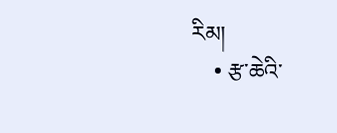རིམ།
    • རྩ་ཆེའི་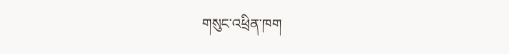གསུང་འཕྲིན་ཁག